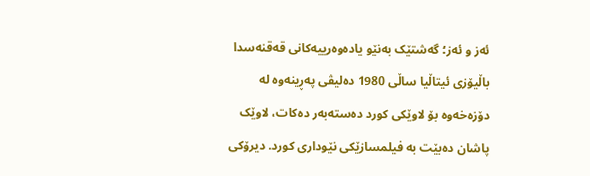ئەز و ئەز؛ گەشتێک بەنێو یادەوەرییەکانی قەقنەسدا
باڵیۆزی ئیتاڵیا ساڵی 1980 دەلیڤی پەڕینەوە لە دۆزەخەوە بۆ لاوێکی کورد دەستەبەر دەکات، لاوێک پاشان دەبێت بە فیلمسازێکی نێوداری کورد. دیرۆکی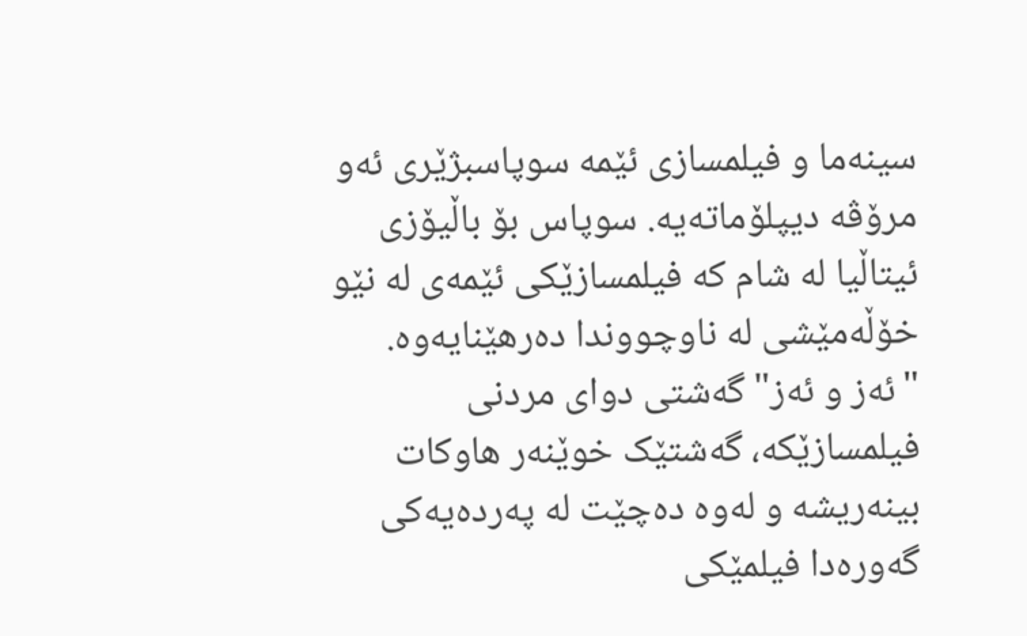سینەما و فیلمسازی ئێمە سوپاسبژێری ئەو مرۆڤە دیپلۆماتەیە. سوپاس بۆ باڵیۆزی ئیتاڵیا لە شام کە فیلمسازێکی ئێمەی لە نێو خۆڵەمێشی لە ناوچووندا دەرهێنایەوە.
"ئەز و ئەز" گەشتی دوای مردنی فیلمسازێکە، گەشتێک خوێنەر هاوکات بینەریشە و لەوە دەچێت لە پەردەیەکی گەورەدا فیلمێکی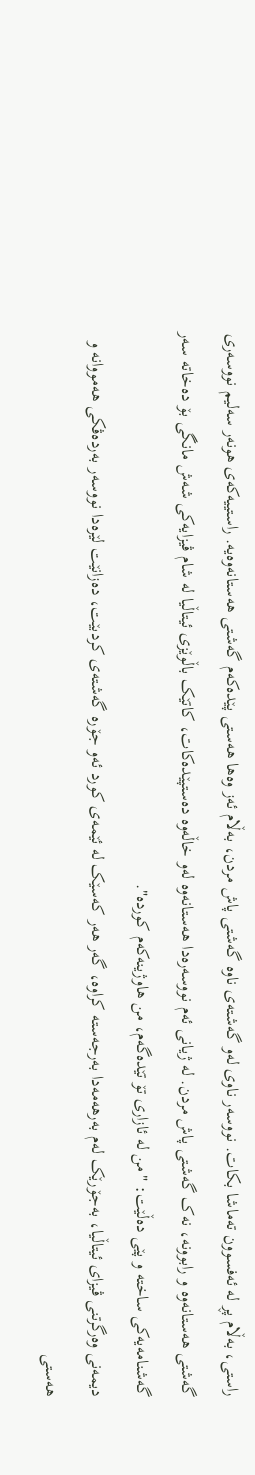راستی، بەڵام پڕ لە ئەفسوون تەماشا بکات. نووسەر ناوی لەو گەشتەی ناوە گەشتی پاش مردن، بەڵام ئەز وەها هەستی پێدەکەم گەشتی هەستانەوەیە. راستییەکەی هونەر سەلیم نووسەری گەشتی هەستانەوە و رابوونە، نەک گەشتی پاش مردن. لە ژیانی ئەم نووسەرەدا هەستانەوە لەو خاڵەوە دەستپێدەکات، کاتێک باڵوێزی ئیتاڵیا لە شام ڤیزایەکی شەش مانگی بۆ دەخاتە سەر گەشنامەیەکی ساختە و پێی دەڵێت: "من لە ئازاری تۆ تێدەگەم، من هاوژینەکەم کوردە".
دیمەنی وەرگرتنی ڤیزای ئیتاڵیا، بەجۆرێک لەم بەرهەمەدا بەرجەستە کراوە، گەر هەر کەسێک لە ئێمەی کورد ئەو جۆرە گەشتەی کردبێت، دەزانێت لێرەدا نووسەر بەردەڤکی هەمووانە و هەستی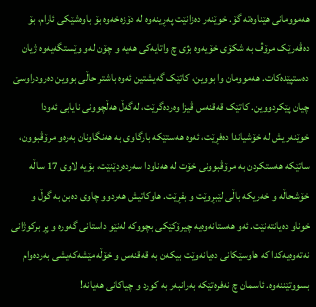هەموومانی هێناوەتە گۆ. خوێنەر دەزانێت پەڕینەوە لە دۆزەخەوە بۆ باوەشێکی ئارام، بۆ دەڤەرێک مرۆڤ بە شکۆی خۆیەوە بژی چ واتایەکی هەیە و چۆن لەو وێستگەیەوە ژیان دەستپێدەکات. هەموومان وا بووین، کاتێک گەیشتین ئەوە باشتر حاڵی بووین دەرودراوسێ چیان پێکردووین. کاتێک قەقنەس ڤیزا وەردەگرێت، لەگەڵ هەڵچوونی نایابی ئەودا خوێنەریش لە خۆشیاندا دەفڕێت، ئەوە هەستێکە بارگاوی بە هەنگاونان بەرەو مرۆڤبوون، ساتێکە هەستکردن بە مرۆڤبوونی خۆت لە هەناودا سەردەردێنێت، بۆیە لاوی 17 ساڵە خۆشحاڵە و خەریکە باڵی لێبڕوێت و بفڕێت. هاوکاتیش هەردوو چاوی دەبن بە گوڵ و خوناو دەیانتەنێت. ئەو هەستانەوەیە چیرۆکێکی بچووکە لەنێو داستانی گەورە و پڕ برکوژانی نەتەوەیەکدا کە هاوسێکانی دەیانەوێت بیکەن بە قەقنەس و خۆڵەمێشەکەیشی بەردەوام بسووتێننەوە. ئاسمان چ نەفرەتێکە بەرانبەر بە کورد و چیاکانی هەیانە!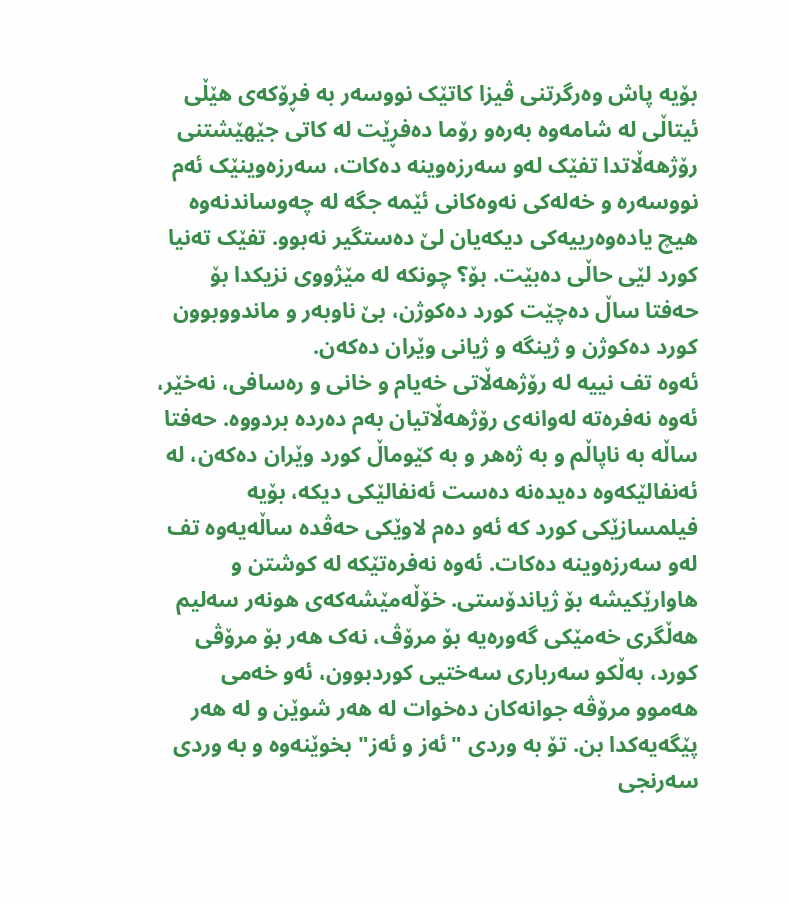بۆیە پاش وەرگرتنی ڤیزا کاتێک نووسەر بە فڕۆکەی هێڵی ئیتاڵی لە شامەوە بەرەو رۆما دەفڕێت لە کاتی جێهێشتنی رۆژهەڵاتدا تفێک لەو سەرزەوینە دەکات، سەرزەوینێک ئەم نووسەرە و خەلەکی نەوەکانی ئێمە جگە لە چەوساندنەوە هیچ یادەوەرییەکی دیکەیان لێ دەستگیر نەبوو. تفێک تەنیا کورد لێی حاڵی دەبێت. بۆ؟ چونکە لە مێژووی نزیکدا بۆ حەفتا ساڵ دەچێت کورد دەکوژن، بێ ناوبەر و ماندووبوون کورد دەکوژن و ژینگە و ژیانی وێران دەکەن.
ئەوە تف نییە لە رۆژهەڵاتی خەیام و خانی و رەسافی، نەخێر، ئەوە نەفرەتە لەوانەی رۆژهەڵاتیان بەم دەردە بردووە. حەفتا ساڵە بە ناپاڵم و بە ژەهر و بە کێوماڵ کورد وێران دەکەن، لە ئەنفالێکەوە دەیدەنە دەست ئەنفالێکی دیکە، بۆیە فیلمسازێکی کورد کە ئەو دەم لاوێکی حەڤدە ساڵەیەوە تف لەو سەرزەوینە دەکات. ئەوە نەفرەتێکە لە کوشتن و هاوارێکیشە بۆ ژیاندۆستی. خۆڵەمێشەکەی هونەر سەلیم هەڵگری خەمێکی گەورەیە بۆ مرۆڤ، نەک هەر بۆ مرۆڤی کورد، بەڵکو سەرباری سەختیی کوردبوون، ئەو خەمی هەموو مرۆڤە جوانەکان دەخوات لە هەر شوێن و لە هەر پێگەیەکدا بن. تۆ بە وردی "ئەز و ئەز" بخوێنەوە و بە وردی سەرنجی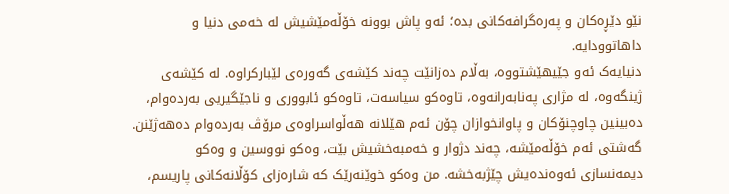نێو دێڕەکان و پەرەگرافەکانی بدە؛ ئەو پاش بوونە خۆڵەمێشیش لە خەمی دنیا و داهاتوودایە.
دنیایەک ئەو جێیهێشتووە، بەڵام دەزانێت چەند کێشەی گەورەی لێبارکراوە. لە کێشەی ژینگەوە، لە مژاری پەنابەرانەوە، تاوەکو سیاسەت، تاوەکو ئابووری و ناجێگیریی بەردەوام، دەبینین چاوچنۆکان و پاوانخوازان چۆن ئەم هێلانە هەڵواسراوەی مرۆڤ بەردەوام دەهەژێنن. گەشتی ئەم خۆڵەمێشە، چەند دژوار و خەمبەخشیش بێت، وەکو نووسین و وەکو دیمەنسازی ئەوەندەیش چێژبەخشە. من وەکو خوێنەرێک کە شارەزای کۆڵانەکانی پاریسم،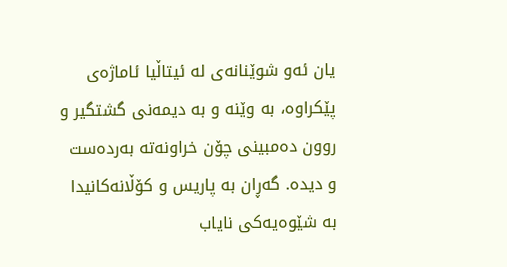یان ئەو شوێنانەی لە ئیتاڵیا ئاماژەی پێکراوە، بە وێنە و بە دیمەنی گشتگیر و روون دەمبینی چۆن خراونەتە بەردەست و دیدە. گەڕان بە پاریس و کۆڵانەکانیدا بە شێوەیەکی نایاب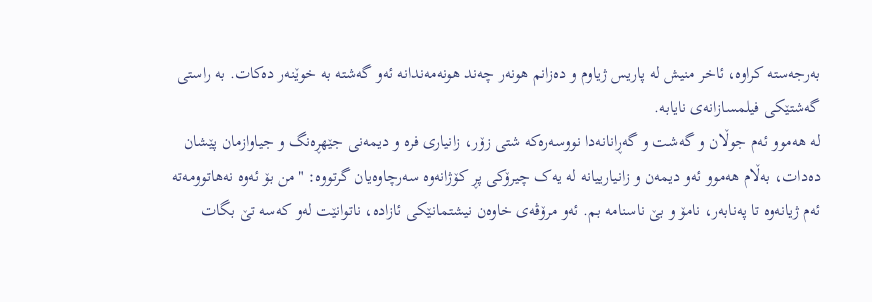بەرجەستە کراوە، ئاخر منیش لە پاریس ژیاوم و دەزانم هونەر چەند هونەمەندانە ئەو گەشتە بە خوێنەر دەکات. بە راستی گەشتێکی فیلمسازانەی نایابە.
لە هەموو ئەم جوڵان و گەشت و گەڕانانەدا نووسەرەکە شتی زۆر، زانیاری فرە و دیمەنی جێهڕەنگ و جیاوازمان پێشان دەدات، بەڵام هەموو ئەو دیمەن و زانیارییانە لە یەک چیرۆکی پڕ کۆژانەوە سەرچاوەیان گرتووە: "من بۆ ئەوە نەهاتوومەتە ئەم ژیانەوە تا پەنابەر، نامۆ و بێ ناسنامە بم. ئەو مرۆڤەی خاوەن نیشتمانێکی ئازادە، ناتوانێت لەو کەسە تێ بگات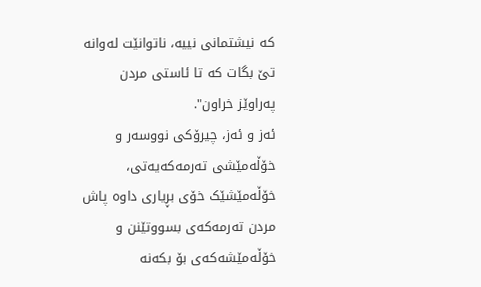کە نیشتمانی نییە، ناتوانێت لەوانە تێ بگات کە تا ئاستی مردن پەراوێز خراون".
ئەز و ئەز، چیرۆکی نووسەر و خۆڵەمێشی تەرمەکەیەتی، خۆڵەمێشێک خۆی بڕیاری داوە پاش مردن تەرمەکەی بسووتێنن و خۆڵەمێشەکەی بۆ بکەنە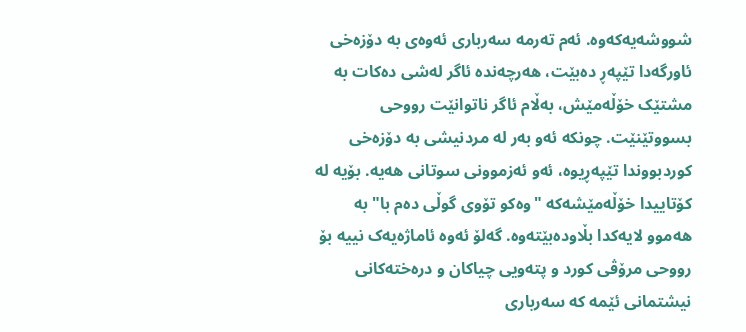شووشەیەکەوە. ئەم تەرمە سەرباری ئەوەی بە دۆزەخی ئاورگەدا تێپەڕ دەبێت، هەرچەندە ئاگر لەشی دەکات بە مشتێک خۆڵەمێش، بەڵام ئاگر ناتوانێت رووحی بسووتێنێت. چونکە ئەو بەر لە مردنیشی بە دۆزەخی کوردبووندا تێپەڕیوە، ئەو ئەزموونی سوتانی هەیە. بۆیە لە کۆتاییدا خۆڵەمێشەکە "وەکو تۆوی گوڵی دەم با" بە هەموو لایەکدا بڵاودەبێتەوە. گەلۆ ئەوە ئاماژەیەک نییە بۆ رووحی مرۆڤی کورد و پتەویی چیاکان و درەختەکانی نیشتمانی ئێمە کە سەرباری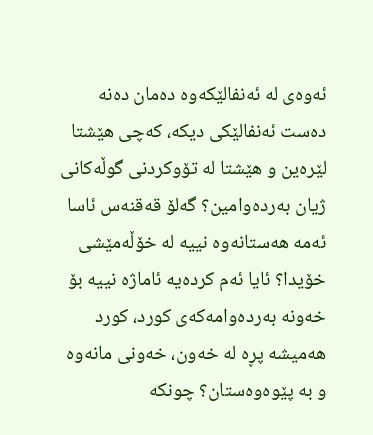ئەوەی لە ئەنفالێکەوە دەمان دەنە دەست ئەنفالێکی دیکە، کەچی هێشتا لێرەین و هێشتا لە تۆوکردنی گوڵەکانی ژیان بەردەوامین؟ گەلۆ قەقنەس ئاسا ئەمە هەستانەوە نییە لە خۆڵەمێشی خۆیدا؟ ئایا ئەم کردەیە ئاماژە نییە بۆ خەونە بەردەوامەکەی کورد، کورد هەمیشە پڕە لە خەون، خەونی مانەوە و بە پێوەوەستان؟ چونکە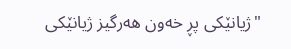"ژیانێکی پڕ خەون هەرگیز ژیانێکی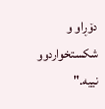دۆڕاو و شکستخواردوو نییە."